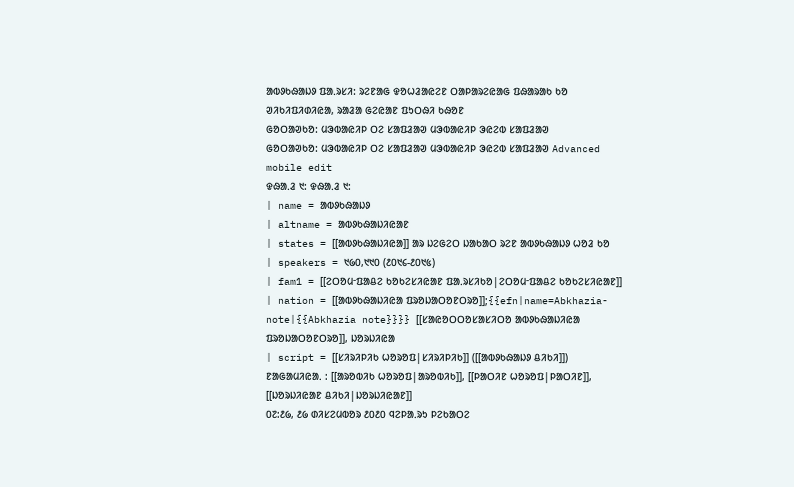ᱟᱵᱽᱠᱷᱟᱡᱽ ᱯᱟᱹᱨᱥᱤ: ᱨᱮᱱᱟᱜ ᱫᱚᱦᱲᱟᱭᱮᱱ ᱛᱟᱞᱟᱨᱮᱭᱟᱜ ᱯᱷᱟᱨᱟᱠ ᱠᱚ
ᱣᱤᱠᱤᱯᱤᱰᱤᱭᱟ, ᱨᱟᱲᱟ ᱜᱮᱭᱟᱱ ᱯᱩᱛᱷᱤ ᱠᱷᱚᱱ
ᱜᱚᱛᱟᱣᱠᱚ: ᱢᱳᱵᱟᱭᱤᱞ ᱛᱮ ᱥᱟᱯᱲᱟᱣ ᱢᱳᱵᱟᱭᱤᱞ ᱳᱭᱮᱵ ᱥᱟᱯᱲᱟᱣ
ᱜᱚᱛᱟᱣᱠᱚ: ᱢᱳᱵᱟᱭᱤᱞ ᱛᱮ ᱥᱟᱯᱲᱟᱣ ᱢᱳᱵᱟᱭᱤᱞ ᱳᱭᱮᱵ ᱥᱟᱯᱲᱟᱣ Advanced mobile edit
ᱫᱷᱟᱹᱲ ᱑: ᱫᱷᱟᱹᱲ ᱑:
| name = ᱟᱵᱽᱠᱷᱟᱡᱽ
| altname = ᱟᱵᱽᱠᱷᱟᱡᱤᱭᱟᱱ
| states = [[ᱟᱵᱽᱠᱷᱟᱡᱤᱭᱟ]] ᱟᱨ ᱡᱮᱜᱮᱛ ᱡᱟᱠᱟᱛ ᱨᱮᱱ ᱟᱵᱽᱠᱷᱟᱡᱽ ᱦᱚᱲ ᱠᱚ
| speakers = ᱑᱙᱐,᱑᱑᱐ (᱒᱐᱑᱔-᱒᱐᱑᱕)
| fam1 = [[ᱮᱛᱚᱢᱼᱯᱟᱪᱮ ᱠᱚᱠᱮᱥᱤᱭᱟᱱ ᱯᱟᱹᱨᱥᱤᱠᱚ|ᱮᱛᱚᱢᱼᱯᱟᱪᱮ ᱠᱚᱠᱮᱥᱤᱭᱟᱱ]]
| nation = [[ᱟᱵᱽᱠᱷᱟᱡᱤᱭᱟ ᱯᱨᱚᱡᱟᱛᱚᱱᱛᱨᱚ]];{{efn|name=Abkhazia-note|{{Abkhazia note}}}} [[ᱥᱟᱭᱚᱛᱛᱚᱥᱟᱥᱤᱛᱚ ᱟᱵᱽᱠᱷᱟᱡᱤᱭᱟ ᱯᱨᱚᱡᱟᱛᱚᱱᱛᱨᱚ]], ᱡᱚᱨᱡᱤᱭᱟ
| script = [[ᱥᱤᱨᱤᱞᱤᱠ ᱦᱚᱨᱚᱯ|ᱥᱤᱨᱤᱞᱤᱠ]] ([[ᱟᱵᱽᱠᱷᱟᱡᱽ ᱪᱤᱠᱤ]])
ᱱᱟᱜᱟᱢᱤᱭᱟᱹ : [[ᱟᱨᱚᱵᱤᱠ ᱦᱚᱨᱚᱯ|ᱟᱨᱚᱵᱤᱠ]], [[ᱞᱟᱛᱤᱱ ᱦᱚᱨᱚᱯ|ᱞᱟᱛᱤᱱ]], [[ᱡᱚᱨᱡᱤᱭᱟᱱ ᱪᱤᱠᱤ|ᱡᱚᱨᱡᱤᱭᱟᱱ]]
᱐᱗:᱒᱙, ᱒᱙ ᱰᱤᱥᱮᱢᱵᱚᱨ ᱒᱐᱒᱐ ᱧᱮᱞᱟᱹᱨᱩ ᱞᱮᱠᱟᱛᱮ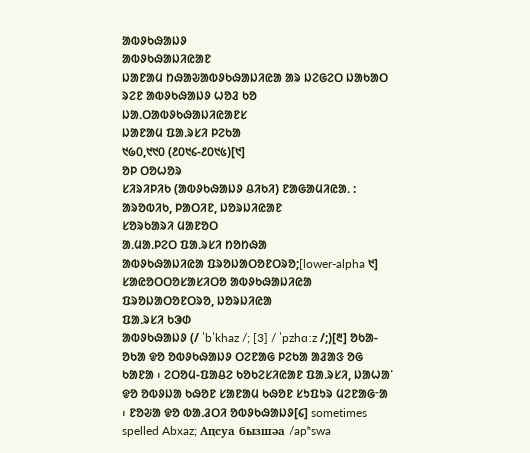ᱟᱵᱽᱠᱷᱟᱡᱽ
ᱟᱵᱽᱠᱷᱟᱡᱤᱭᱟᱱ
ᱡᱟᱱᱟᱢ ᱴᱷᱟᱶᱟᱵᱽᱠᱷᱟᱡᱤᱭᱟ ᱟᱨ ᱡᱮᱜᱮᱛ ᱡᱟᱠᱟᱛ ᱨᱮᱱ ᱟᱵᱽᱠᱷᱟᱡᱽ ᱦᱚᱲ ᱠᱚ
ᱡᱟᱹᱛᱟᱵᱽᱠᱷᱟᱡᱤᱭᱟᱱᱥ
ᱡᱟᱱᱟᱢ ᱯᱟᱹᱨᱥᱤ ᱞᱮᱠᱟ
᱑᱙᱐,᱑᱑᱐ (᱒᱐᱑᱔-᱒᱐᱑᱕)[᱑]
ᱚᱞ ᱛᱚᱦᱚᱨ
ᱥᱤᱨᱤᱞᱤᱠ (ᱟᱵᱽᱠᱷᱟᱡᱽ ᱪᱤᱠᱤ) ᱱᱟᱜᱟᱢᱤᱭᱟᱹ : ᱟᱨᱚᱵᱤᱠ, ᱞᱟᱛᱤᱱ, ᱡᱚᱨᱡᱤᱭᱟᱱ
ᱥᱚᱨᱠᱟᱨᱤ ᱢᱟᱱᱚᱛ
ᱟᱹᱢᱟᱹᱞᱮᱛ ᱯᱟᱹᱨᱥᱤ ᱴᱚᱴᱷᱟ
ᱟᱵᱽᱠᱷᱟᱡᱤᱭᱟ ᱯᱨᱚᱡᱟᱛᱚᱱᱛᱨᱚ;[lower-alpha ᱑] ᱥᱟᱭᱚᱛᱛᱚᱥᱟᱥᱤᱛᱚ ᱟᱵᱽᱠᱷᱟᱡᱤᱭᱟ ᱯᱨᱚᱡᱟᱛᱚᱱᱛᱨᱚ, ᱡᱚᱨᱡᱤᱭᱟ
ᱯᱟᱹᱨᱥᱤ ᱠᱳᱰ
ᱟᱵᱽᱠᱷᱟᱡᱽ (/ ˈbˈkhaz /; [3] / ˈpzhɑːz /;)[᱓] ᱚᱠᱟ-ᱚᱠᱟ ᱫᱚ ᱚᱵᱽᱠᱷᱟᱡᱽ ᱛᱮᱱᱟᱜ ᱞᱮᱠᱟ ᱟᱲᱟᱝ ᱚᱜ ᱠᱟᱱᱟ ᱾ ᱮᱛᱚᱢ-ᱯᱟᱪᱮ ᱠᱚᱠᱮᱥᱤᱭᱟᱱ ᱯᱟᱹᱨᱥᱤ, ᱡᱟᱦᱟᱸ ᱫᱚ ᱚᱵᱽᱡᱟ ᱠᱷᱚᱱ ᱥᱟᱱᱟᱢ ᱠᱷᱚᱱ ᱥᱩᱯᱩᱨ ᱢᱮᱱᱟᱜᱼᱟ ᱾ ᱱᱚᱶᱟ ᱫᱚ ᱵᱟᱹᱲᱛᱤ ᱚᱵᱽᱠᱷᱟᱡᱽ[᱔] sometimes spelled Abxaz; Аԥсуа бызшәа /apʰswa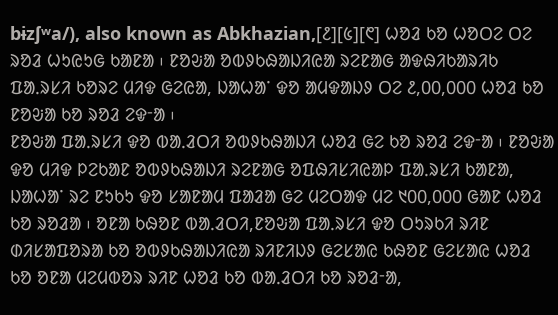bɨzʃʷa/), also known as Abkhazian,[᱒][᱕][᱖] ᱦᱚᱲ ᱠᱚ ᱦᱚᱛᱮ ᱛᱮ ᱨᱚᱲ ᱦᱩᱭᱩᱜ ᱠᱟᱱᱟ ᱾ ᱱᱚᱶᱟ ᱚᱵᱽᱠᱷᱟᱡᱤᱭᱟ ᱨᱮᱱᱟᱜ ᱟᱫᱷᱤᱠᱟᱨᱤᱠ ᱯᱟᱹᱨᱥᱤ ᱠᱚᱨᱮ ᱢᱤᱫ ᱜᱮᱭᱟ, ᱡᱟᱦᱟᱸ ᱫᱚ ᱟᱢᱫᱟᱡᱽ ᱛᱮ ᱒,᱐᱐,᱐᱐᱐ ᱦᱚᱲ ᱠᱚ ᱱᱚᱶᱟ ᱠᱚ ᱨᱚᱲ ᱮᱫᱼᱟ ᱾
ᱱᱚᱶᱟ ᱯᱟᱹᱨᱥᱤ ᱫᱚ ᱵᱟᱹᱲᱛᱤ ᱚᱵᱽᱠᱷᱟᱡᱤ ᱦᱚᱲ ᱜᱮ ᱠᱚ ᱨᱚᱲ ᱮᱫᱼᱟ ᱾ ᱱᱚᱶᱟ ᱫᱚ ᱢᱤᱫ ᱞᱮᱠᱟᱱ ᱚᱵᱽᱠᱷᱟᱡᱤ ᱨᱮᱱᱟᱜ ᱚᱯᱷᱤᱥᱤᱭᱟᱞ ᱯᱟᱹᱨᱥᱤ ᱠᱟᱱᱟ, ᱡᱟᱦᱟᱸ ᱨᱮ ᱱᱩᱠᱩ ᱫᱚ ᱥᱟᱱᱟᱢ ᱯᱟᱲᱟ ᱜᱮ ᱢᱮᱛᱟᱫ ᱢᱮ ᱑᱐᱐,᱐᱐᱐ ᱜᱟᱱ ᱦᱚᱲ ᱠᱚ ᱨᱚᱲᱟ ᱾ ᱚᱱᱟ ᱠᱷᱚᱱ ᱵᱟᱹᱲᱛᱤ,ᱱᱚᱶᱟ ᱯᱟᱹᱨᱥᱤ ᱫᱚ ᱛᱩᱨᱠᱤ ᱨᱤᱱ ᱰᱤᱥᱟᱯᱚᱨᱟ ᱠᱚ ᱚᱵᱽᱠᱷᱟᱡᱤᱭᱟ ᱨᱤᱱᱤᱡᱽ ᱜᱮᱥᱟᱭ ᱠᱷᱚᱱ ᱜᱮᱥᱟᱭ ᱦᱚᱲ ᱠᱚ ᱚᱱᱟ ᱢᱮᱢᱵᱚᱨ ᱨᱤᱱ ᱦᱚᱲ ᱠᱚ ᱵᱟᱹᱲᱛᱤ ᱠᱚ ᱨᱚᱲᱼᱟ,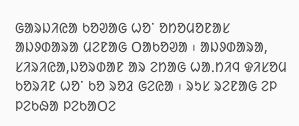ᱜᱟᱨᱡᱤᱭᱟ ᱠᱚᱣᱟᱜ ᱦᱚᱸ ᱚᱴᱚᱢᱚᱱᱟᱥ ᱟᱡᱽᱰᱟᱨᱟ ᱢᱮᱱᱟᱜ ᱛᱟᱠᱚᱣᱟ ᱾ ᱟᱡᱽᱰᱟᱨᱟ, ᱥᱤᱨᱤᱭᱟ,ᱡᱚᱨᱰᱟᱱ ᱟᱨ ᱮᱴᱟᱜ ᱦᱟᱹᱴᱤᱧ ᱫᱤᱥᱚᱢ ᱠᱚᱨᱤᱱ ᱦᱚᱸ ᱠᱚ ᱨᱚᱲ ᱜᱮᱭᱟ ᱾ ᱨᱩᱥ ᱨᱮᱱᱟᱜ ᱮᱞ ᱞᱮᱠᱷᱟ ᱞᱮᱠᱟᱛᱮ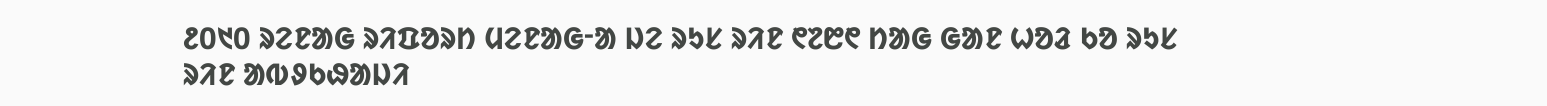᱒᱐᱑᱐ ᱨᱮᱱᱟᱜ ᱨᱤᱯᱚᱨᱴ ᱢᱮᱱᱟᱜᱼᱟ ᱡᱮ ᱨᱩᱥ ᱨᱤᱱ ᱖᱗᱘᱖ ᱴᱟᱜ ᱜᱟᱱ ᱦᱚᱲ ᱠᱚ ᱨᱩᱥ ᱨᱤᱱ ᱟᱵᱽᱠᱷᱟᱡᱤ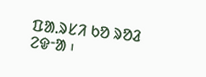ᱯᱟᱹᱨᱥᱤ ᱠᱚ ᱨᱚᱲ ᱮᱫᱼᱟ ᱾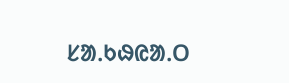ᱥᱟᱹᱠᱷᱭᱟᱹᱛ